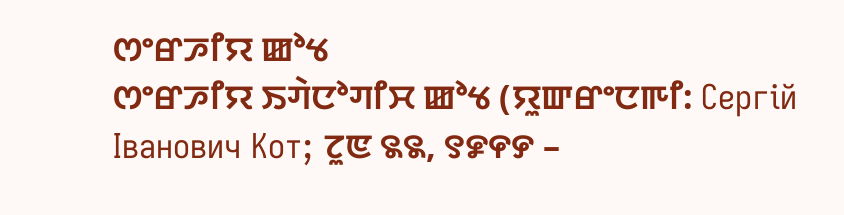ꯁꯦꯔꯍꯤꯌ ꯀꯣꯠ
ꯁꯦꯔꯍꯤꯌ ꯏꯚꯥꯅꯣꯚꯤꯆ ꯀꯣꯠ (ꯌꯨꯛꯔꯦꯅꯒꯤ: Сергій Іванович Кот; ꯖꯨꯟ ꯲꯲, ꯱꯹꯵꯸ –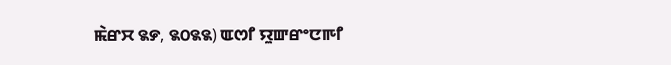ꯃꯥꯔꯆ ꯲꯸, ꯲꯰꯲꯲) ꯑꯁꯤ ꯌꯨꯛꯔꯦꯅꯒꯤ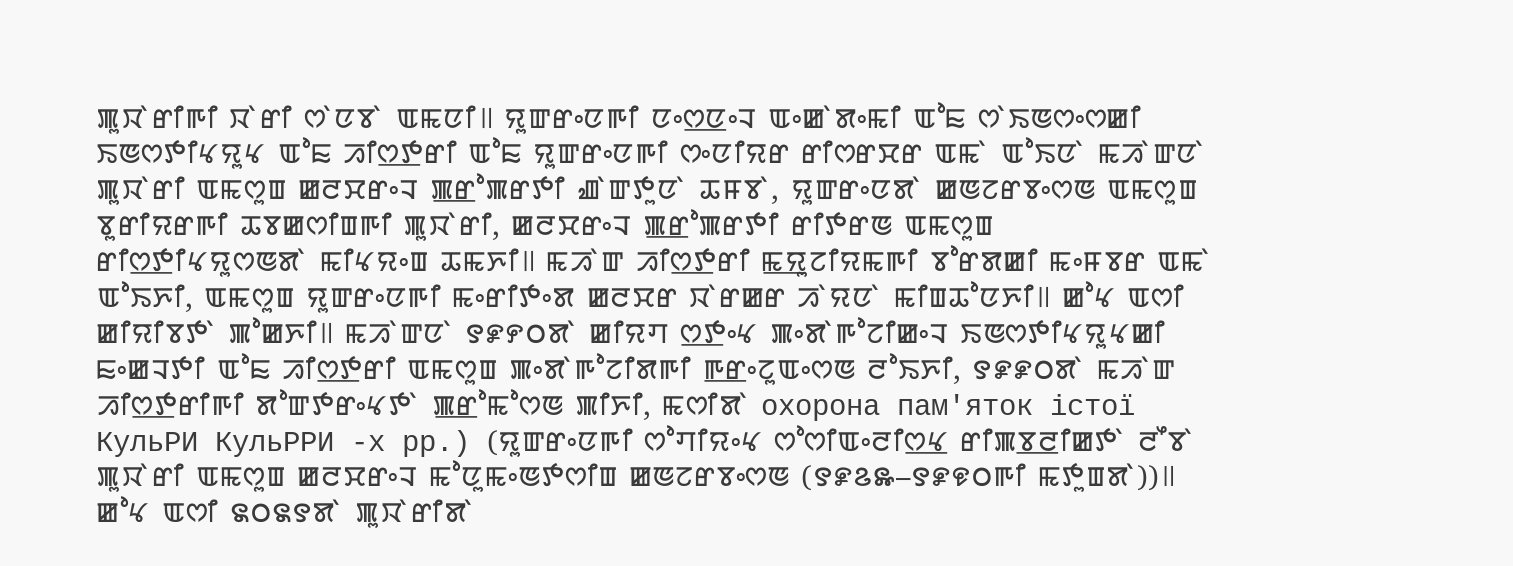ꯄꯨꯋꯥꯔꯤꯒꯤ ꯋꯥꯔꯤ ꯁꯥꯅꯕꯥ ꯑꯃꯅꯤ꯫ ꯌꯨꯛꯔꯦꯅꯒꯤ ꯅꯦꯁ꯭ꯅꯦꯜ ꯑꯦꯀꯥꯗꯦꯃꯤ ꯑꯣꯐ ꯁꯥꯏꯟꯁꯦꯁꯀꯤ ꯏꯟꯁꯇꯤꯠꯌꯨꯠ ꯑꯣꯐ ꯍꯤꯁ꯭ꯇꯔꯤ ꯑꯣꯐ ꯌꯨꯛꯔꯦꯅꯒꯤ ꯁꯦꯅꯤꯌꯔ ꯔꯤꯁꯔꯆꯔ ꯑꯃꯥ ꯑꯣꯏꯅꯥ ꯃꯍꯥꯛꯅꯥ ꯄꯨꯋꯥꯔꯤ ꯑꯃꯁꯨꯡ ꯀꯂꯆꯔꯦꯜ ꯄ꯭ꯔꯣꯄꯔꯇꯤ ꯉꯥꯛꯇꯨꯅꯥ ꯊꯝꯕꯥ, ꯌꯨꯛꯔꯦꯅꯗꯥ ꯀꯟꯖꯔꯕꯦꯁꯟ ꯑꯃꯁꯨꯡ ꯕꯨꯔꯤꯌꯔꯒꯤ ꯊꯕꯀꯁꯤꯡꯒꯤ ꯄꯨꯋꯥꯔꯤ, ꯀꯂꯆꯔꯦꯜ ꯄ꯭ꯔꯣꯄꯔꯇꯤ ꯔꯤꯇꯔꯟ ꯑꯃꯁꯨꯡ ꯔꯤꯁ꯭ꯇꯤꯠꯌꯨꯁꯟꯗꯥ ꯃꯤꯠꯌꯦꯡ ꯊꯃꯈꯤ꯫ ꯃꯍꯥꯛ ꯍꯤꯁ꯭ꯇꯔꯤ ꯃ꯭ꯌꯨꯖꯤꯌꯃꯒꯤ ꯕꯣꯔꯗꯀꯤ ꯃꯦꯝꯕꯔ ꯑꯃꯥ ꯑꯣꯏꯈꯤ, ꯑꯃꯁꯨꯡ ꯌꯨꯛꯔꯦꯅꯒꯤ ꯃꯦꯔꯤꯇꯦꯗ ꯀꯂꯆꯔ ꯋꯥꯔꯀꯔ ꯍꯥꯌꯅꯥ ꯃꯤꯡꯊꯣꯅꯈꯤ꯫ ꯀꯣꯠ ꯑꯁꯤ ꯀꯤꯌꯤꯕꯇꯥ ꯄꯣꯀꯈꯤ꯫ ꯃꯍꯥꯛꯅꯥ ꯱꯹꯸꯰ꯗꯥ ꯀꯤꯌꯚ ꯁ꯭ꯇꯦꯠ ꯄꯦꯗꯥꯒꯣꯖꯤꯀꯦꯜ ꯏꯟꯁꯇꯤꯠꯌꯨꯠꯀꯤ ꯐꯦꯀꯜꯇꯤ ꯑꯣꯐ ꯍꯤꯁ꯭ꯇꯔꯤ ꯑꯃꯁꯨꯡ ꯄꯦꯗꯥꯒꯣꯖꯤꯗꯒꯤ ꯒ꯭ꯔꯦꯖꯨꯑꯦꯁꯟ ꯂꯣꯏꯈꯤ, ꯱꯹꯹꯰ꯗꯥ ꯃꯍꯥꯛ ꯍꯤꯁ꯭ꯇꯔꯤꯒꯤ ꯗꯣꯛꯇꯔꯦꯠꯇꯥ ꯄ꯭ꯔꯣꯃꯣꯁꯟ ꯄꯤꯈꯤ, ꯃꯁꯤꯗꯥ охорона пам'яток істої КульРИ КульРРИ -х рр.) (ꯌꯨꯛꯔꯦꯅꯒꯤ ꯁꯣꯚꯤꯌꯦꯠ ꯁꯣꯁꯤꯑꯦꯂꯤꯁ꯭ꯠ ꯔꯤꯄꯕ꯭ꯂꯤꯀꯇꯥ ꯂꯩꯕꯥ ꯄꯨꯋꯥꯔꯤ ꯑꯃꯁꯨꯡ ꯀꯂꯆꯔꯦꯜ ꯃꯣꯅꯨꯃꯦꯟꯇꯁꯤꯡ ꯀꯟꯖꯔꯕꯦꯁꯟ (꯱꯹꯴꯳–꯱꯹꯶꯰ꯒꯤ ꯃꯇꯨꯡꯗꯥ))꯫ ꯀꯣꯠ ꯑꯁꯤ ꯲꯰꯲꯱ꯗꯥ ꯄꯨꯋꯥꯔꯤꯗꯥ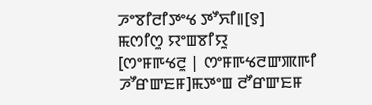ꯍꯦꯕꯤꯂꯤꯇꯦꯠ ꯇꯧꯈꯤ꯫[꯱]
ꯃꯁꯤꯁꯨ ꯌꯦꯡꯕꯤꯌꯨ
[ꯁꯦꯝꯒꯠꯂꯨ | ꯁꯦꯝꯒꯠꯂꯛꯄꯒꯤ ꯍꯧꯔꯛꯐꯝ]ꯃꯇꯦꯡ ꯂꯧꯔꯛꯐꯝ